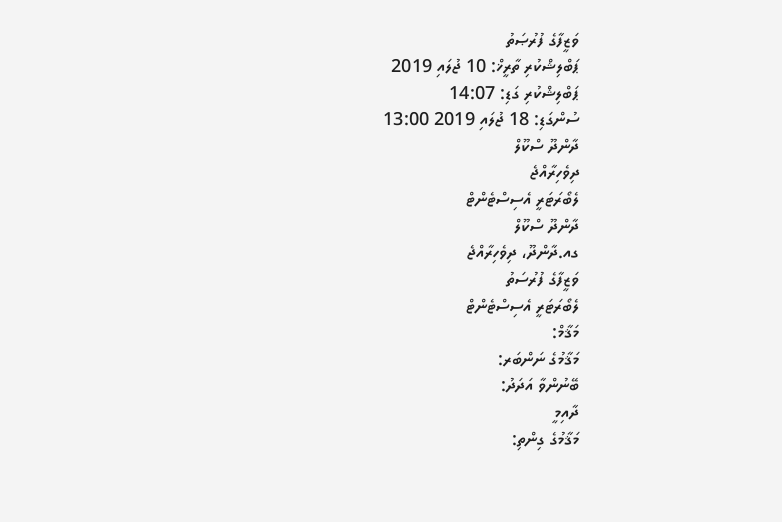ވަޒީފާގެ ފުރުޞަތު
ޕަބްލިޝްކުރި ތާރީޚް: 10 ޖުލައި 2019
ޕަބްލިޝްކުރި ގަޑި: 14:07
ސުންގަޑި: 18 ޖުލައި 2019 13:00
ދާންދޫ ސްކޫލް
ދިވެހިރާއްޖެ
ލެބޯރަޓަރީ އެސިސްޓެންޓް
ދާންދޫ ސްކޫލް
ގއ.ދާންދޫ، ދިވެހިރާއްޖެ
ވަޒީފާގެ ފުރުސަތު
ލެބޯރަޓަރީ އެސިސްޓެންޓް
މަޤާމް:
މަޤާމުގެ ނަންބަރ:
ބޭނުންވާ އަދަދު:
ދާއިމީ
މަޤާމުގެ ގިންތި: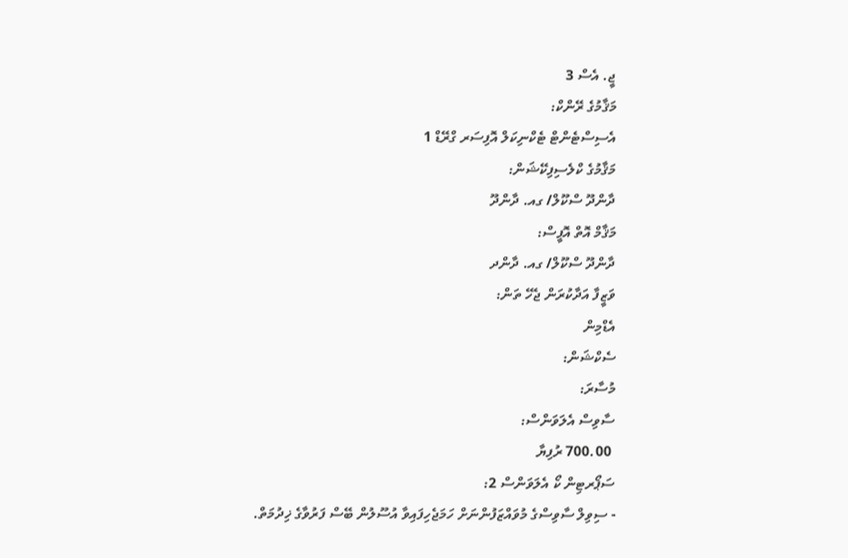ޖީ. އެސް 3
މަޤާމުގެ ރޭންކް:
އެސިސްޓެންޓް ޓެކްނިކަލް އޮފިސަރ ގްރޭޑް 1
މަޤާމުގެ ކްލެސިފިކޭޝަން:
ދާންދޫ ސްކޫލް/ ގއ. ދާންދޫ
މަޤާމް އޮތް އޮފީސް:
ދާންދޫ ސްކޫލް/ ގއ. ދާންދ
ވަޒީފާ އަދާކުރަން ޖެހޭ ތަން:
އެޑްމިން
ސެކްޝަން:
މުސާރަ:
ސާވިސް އެލަވަންސް:
 700.00 ރުފިޔާ
ސަޕޯރޓިން ކޯ އެލަވަންސް 2:
- ސިވިލް ސާވިސްގެ މުވައްޒަފުންނަށް ހަމަޖެހިފައިވާ އުސޫލުން ބޭސް ފަރުވާގެ ޚިދުމަތް.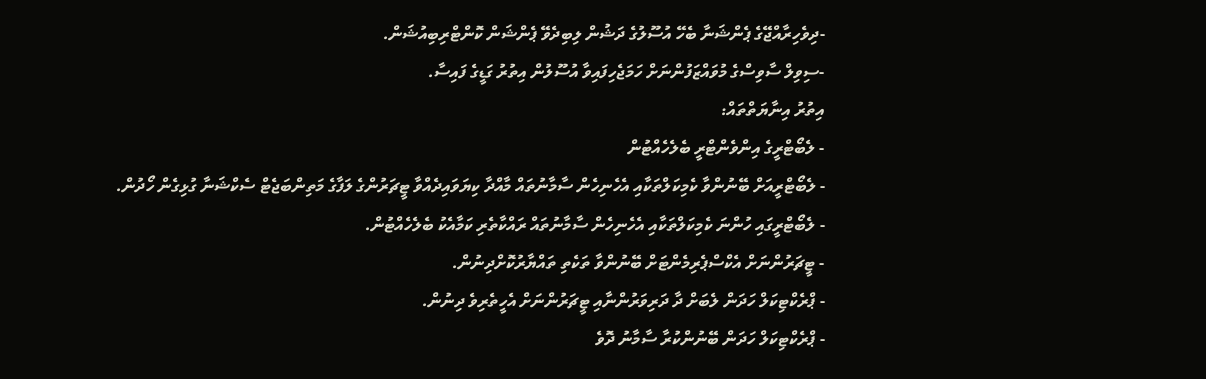-ދިވެހިރާއްޖޭގެ ޕެންޝަނާ ބެހޭ އުސޫލުގެ ދަޝުން ލިބިދެވޭ ޕެންޝަން ކޮންޓްރިބިއުޝަން.
-ސިވިލް ސާވިސްގެ މުވައްޒަފުންނަށް ހަމަޖެހިފައިވާ އުސޫލުން އިތުރު ގަޑީގެ ފައިސާ.
އިތުރު އިނާޔަތްތައް:
- ލެބޯޓްރީގެ އިންވެންޓްރީ ބެލެހެއްޓުން
- ލެބޯޓްރީއަށް ބޭނުންވާ ކެމިކަލްތަކާއި އެހެނިހެން ސާމާނުތައް މާއްދާ ކިޔަވައިދެއްވާ ޓީޗަރުންގެ ލަފާގެ މަތިންބަޖެޓް ސެކްޝަނާ ގުޅިގެން ހޯދުން.
- ލެބޯޓްރީގައި ހުންނަ ކެމިކަލްތަކާއި އެހެނިހެން ސާމާނުތައް ރައްކާތެރި ކަމާއެކު ބެލެހެއްޓުން.
- ޓީޗަރުންނަށް އެކްސްޕެރިމެންޓަށް ބޭނުންވާ ތަކެތި ތައްޔާރުކޮށްދިނުން.
- ޕްރެކްޓިކަލް ހަދަން ލެބަށް ދާ ދަރިވަރުންނާއި ޓީޗަރުންނަށް އެހީތެރިވެ ދިނުން.
- ޕްރެކްޓިކަލް ހަދަން ބޭނުންކުރާ ސާމާނު ދޮވެ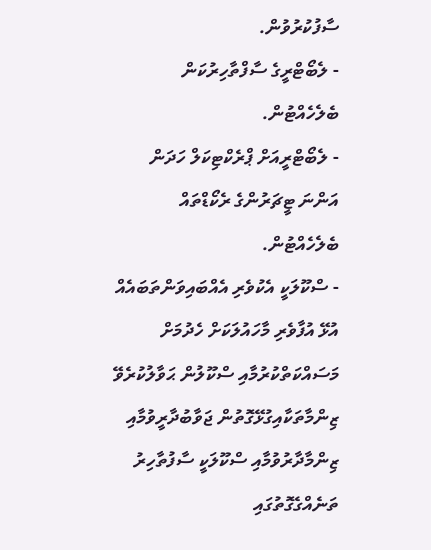ސާފުކުރުވުން.
- ލެބޯޓްރީގެ ސާފްތާހިރުކަން ބެލެހެއްޓުން.
- ލެބޯޓްރީއަށް ޕްރެކްޓިކަލް ހަދަން އަންނަ ޓީޗަރުންގެ ރެކޯޑްތައް ބެލެހެއްޓުން.
- ސްކޫލަކީ އެކުވެރި އެއްބައިވަންތަބައެއް އުޅޭ އުފާވެރި މާހައުލަކަށް ހެދުމަށް މަސައްކަތްކުރުމާއި ސްކޫލުން ޙަވާލުކުރެވޭ ޒިންމާތަކާއިގުޅޭގޮތުން ޖަވާބުދާރީވުމާއި ޒިންމާދާރުވުމާއި ސްކޫލަކީ ސާފުތާހިރު ތަނެއްގެގޮތުގައި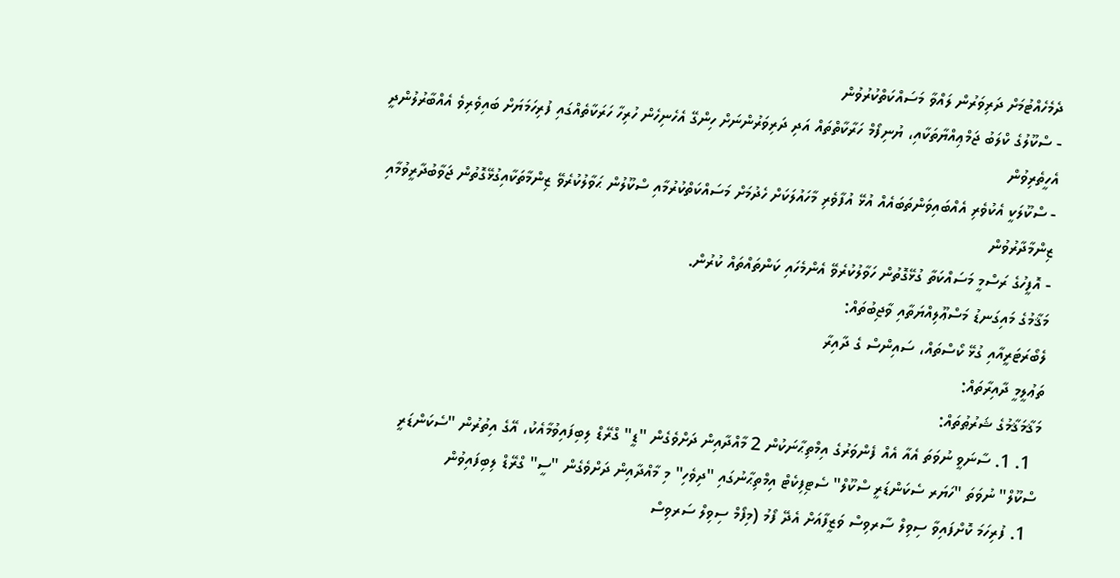ދެމެހެއްޓުމަށް ދަރިވަރުން ލައްވާ މަސައްކަތްކުރުވުން
- ސްކޫލުގެ ކްލަބު ޖަމްޢިއްޔާތަކާއި، ޔުނިފޯމް ހަރާކާތްތައް އަދި ދަރިވަރުންނަށް ހިންގޭ އެހެނިހެން ހުރިހާ ހަރަކާތެއްގައި ފުރިހަމަޔަށް ބައިވެރިވެ އެއްބާރުލުންދީ އެހީތެރިވުން
- ސްކޫލަކީ އެކުވެރި އެއްބައިވަންތަބައެއް އުޅޭ އުފާވެރި މާހައުލަކަށް ހެދުމަށް މަސައްކަތްކުރުމާއި ސްކޫލުން ޙަވާލުކުރެވޭ ޒިންމާތަކާއިގުޅޭގޮތުން ޖަވާބުދާރީވުމާއި ޒިންމާދާރުވުން
- އޮފީހުގެ ރަސްމީ މަސައްކަތާ ގުޅޭގޮތުން ހަވާލުކުރެވޭ އެންމެހައި ކަންތައްތައް ކުރުން.
މަޤާމުގެ މައިގަނޑު މަސްޢޫލިއްޔަތާއި ވާޖިބުތައް:
ލެބޯރަޓަރީއާއި ގުޅޭ ކޯސްތައް، ސައިންސް ގެ ދާއިރާ
ތަޢުލީމީ ދާއިރާތައް:
މަޤާމަޤާމުގެ ޝަރުޠުތައް:
  1. 1. ސާނަވީ ނުވަތަ އެއާ އެއް ފެންވަރުގެ އިމްތިޙާނަކުން 2 މާއްދާއިން ދަށްވެގެން "ޑީ" ގްރޭޑް ލިބިފައިވުމާއެކު، އޭގެ އިތުރުން "ސެކަންޑަރީ ސްކޫލް" ނުވަތަ "ހަޔަރ ސެކަންޑަރީ ސްކޫލް" ސެޓިފިކެޓް އިމްތިޙާނުގައި "ދިވެހި" މި މާއްދާއިން ދަށްވެގެން "ސީ" ގްރޭޑް ލިބިފައިވުން
  1. ފުރިހަމަ ކޮށްފައިވާ ސިވިލް ސާރވިސް ވަޒީފާއަށް އެދޭ ފޯމު (މިފޯމް ސިވިލް ސަރވިސް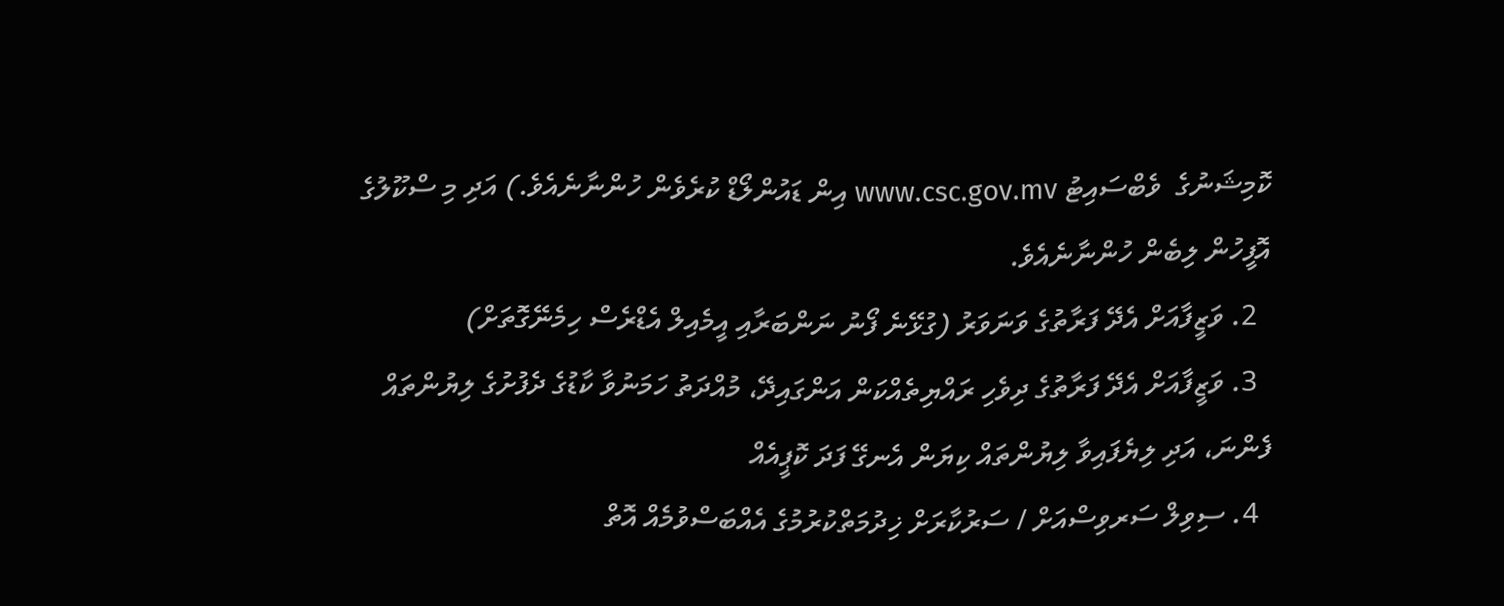ކޮމިޝަނުގެ  ވެބްސައިޓު www.csc.gov.mv އިން ޑައުންލޯޑް ކުރެވެން ހުންނާނެއެވެ.) އަދި މި ސްކޫލުގެ އޮފީހުން ލިބެން ހުންނާނެއެވެ.
  2. ވަޒީފާއަށް އެދޭ ފަރާތުގެ ވަނަވަރު (ގުޅޭނެ ފޯނު ނަންބަރާއި އީމެއިލް އެޑްރެސް ހިމެނޭގޮތަށް)
  3. ވަޒީފާއަށް އެދޭ ފަރާތުގެ ދިވެހި ރައްޔިތެއްކަން އަންގައިދޭ، މުއްދަތު ހަމަނުވާ ކާޑުގެ ދެފުށުގެ ލިޔުންތައް ފެންނަ، އަދި ލިޔެފައިވާ ލިޔުންތައް ކިޔަން އެނގޭ ފަދަ ކޮޕީއެއް
  4. ސިވިލް ސަރވިސްއަށް / ސަރުކާރަށް ޚިދުމަތްކުރުމުގެ އެއްބަސްވުމެއް އޮތް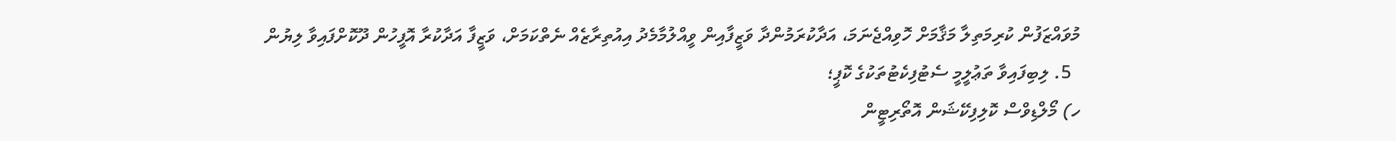މުވައްޒަފުން ކުރިމަތިލާ މަޤާމަށް ހޮވިއްޖެނަމަ، އަދާކުރަމުންދާ ވަޒީފާއިން ވީއްލުމާމެދު އިއުތިރާޒެއް ނެތްކަމަށް، ވަޒީފާ އަދާކުރާ އޮފީހުން ދޫކޮށްފައިވާ ލިޔުން
  5. ލިބިފައިވާ ތަޢުލީމީ ސެޓުފިކެޓުތަކުގެ ކޮޕީ؛
ހ) މޯލްޑިވްސް ކޮލިފިކޭޝަން އޮތޯރިޓީން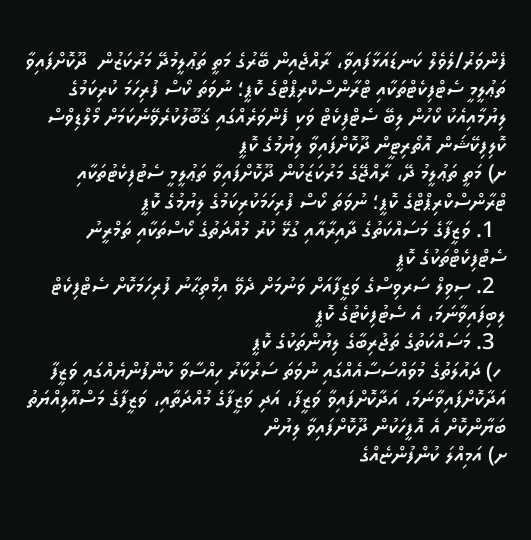ފެންވަރު/ލެވެލް ކަނޑައަޅާފައިވާ، ރާއްޖެއިން ބޭރުގެ މަތީ ތަޢުލީމުދޭ މަރުކަޒުން  ދޫކޮށްފައިވާ ތަޢުލީމީ ސެޓްފިކެޓްތަކާއި ޓްރާންސްކްރިޕްޓްގެ ކޮޕީ؛ ނުވަތަ ކޯސް ފުރިހަމަ ކުރިކަމުގެ ލިޔުމާއިއެކު ކޯހުން ލިބޭ ސެޓްފިކެޓް ވަކި ފެންވަރެއްގައި ޤަބޫލުކުރެވޭނެކަމަށް މޯލްޑިވްސް ކޮލިފިކޭޝަން އޮތޯރިޓީން ދޫކޮށްފައިވާ ލިޔުމުގެ ކޮޕީ
ށ) މަތީ ތަޢުލީމު ދޭ، ރާއްޖޭގެ މަރުކަޒަކުން ދޫކޮށްފައިވާ ތަޢުލީމީ ސެޓުފިކެޓުތަކާއި ޓްރާންސްކްރިޕްޓްގެ ކޮޕީ؛ ނުވަތަ ކޯސް ފުރިހަމަކުރިކަމުގެ ލިޔުމުގެ ކޮޕީ
  1. ވަޒީފާގެ މަސައްކަތުގެ ދާއިރާއާއި ގުޅޭ ކުރު މުއްދަތުގެ ކޯސްތަކާއި ތަމްރީނު ސެޓްފިކެޓްތަކުގެ ކޮޕީ
  2. ސިވިލް ސަރވިސްގެ ވަޒީފާއަށް ވަނުމަށް ދެވޭ އިމްތިޙާނު ފުރިހަމަކޮށް ސެޓްފިކެޓް ލިބިފައިވާނަމަ، އެ ސެޓުފިކެޓުގެ ކޮޕީ
  3. މަސައްކަތުގެ ތަޖުރިބާގެ ލިޔުންތަކުގެ ކޮޕީ
 ހ) ދައުލަތުގެ މުވައްސަސާއެއްގައި ނުވަތަ ސަރުކާރު ހިއްސާވާ ކުންފުންޔެއްގައި ވަޒީފާ އަދާކޮށްފައިވާނަމަ، އަދާކޮށްފައިވާ ވަޒީފާ، އަދި ވަޒީފާގެ މުއްދަތާއި، ވަޒީފާގެ މަސްއޫލިއްޔަތު ބަޔާންކޮށް އެ އޮފީހަކުން ދޫކޮށްފައިވާ ލިޔުން
ށ) އަމިއްލަ ކުންފުންޏެއްގެ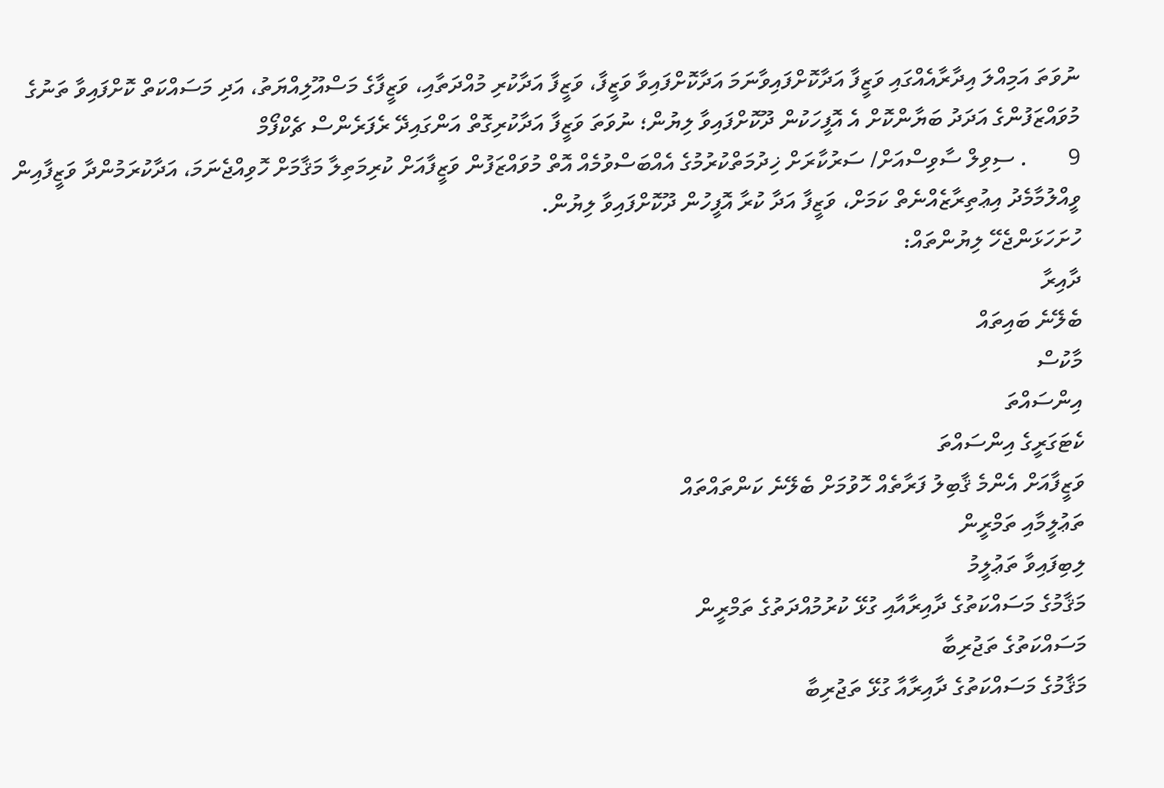ނުވަތަ އަމިއްލަ އިދާރާއެއްގައި ވަޒީފާ އަދާކޮށްފައިވާނަމަ އަދާކޮށްފައިވާ ވަޒީފާ، ވަޒީފާ އަދާކުރި މުއްދަތާއި، ވަޒީފާގެ މަސްއޫލިއްޔަތު، އަދި މަސައްކަތް ކޮށްފައިވާ ތަނުގެ މުވައްޒަފުންގެ އަދަދު ބަޔާންކޮށް އެ އޮފީހަކުން ދޫކޮށްފައިވާ ލިޔުން؛ ނުވަތަ ވަޒީފާ އަދާކުރިގޮތް އަންގައިދޭ ރެފަރެންސް ޗެކްފޯމް
9       . ސިވިލް ސާވިސްއަށް/ ސަރުކާރަށް ޚިދުމަތްކުރުމުގެ އެއްބަސްވުމެއް އޮތް މުވައްޒަފުން ވަޒީފާއަށް ކުރިމަތިލާ މަޤާމަށް ހޮވިއްޖެނަމަ، އަދާކުރަމުންދާ ވަޒީފާއިން ވީއްލުމާމެދު އިޢުތިރާޒެއްނެތް ކަމަށް، ވަޒީފާ އަދާ ކުރާ އޮފީހުން ދޫކޮށްފައިވާ ލިޔުން.
ހުށަހަޅަންޖެހޭ ލިޔުންތައް:
ދާއިރާ
ބެލޭނެ ބައިތައް
މާކުސް
އިންސައްތަ
ކެޓަގަރީގެ އިންސައްތަ
ވަޒީފާއަށް އެންމެ ޤާބިލު ފަރާތެއް ހޮވުމަށް ބެލޭނެ ކަންތައްތައް
ތަޢުލީމާއި ތަމްރީން
ލިބިފައިވާ ތަޢުލީމު
މަޤާމުގެ މަސައްކަތުގެ ދާއިރާއާއި ގުޅޭ ކުރުމުއްދަތުގެ ތަމްރީން
މަސައްކަތުގެ ތަޖުރިބާ
މަޤާމުގެ މަސައްކަތުގެ ދާއިރާއާ ގުޅޭ ތަޖުރިބާ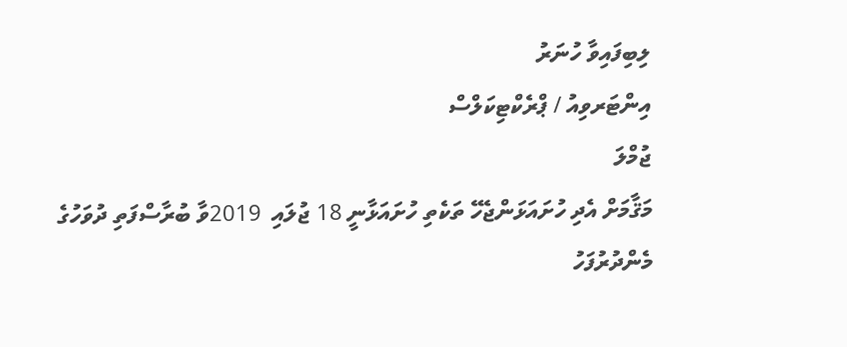ލިބިފައިވާ ހުނަރު
އިންޓަރވިއު / ޕްރެކްޓިކަލްސް
ޖުމްލަ
މަޤާމަށް އެދި ހުށައަޅަންޖެހޭ ތަކެތި ހުށައަޅާނީ 18 ޖުލައި  2019ވާ ބުރާސްފަތި ދުވަހުގެ މެންދުރުފަހު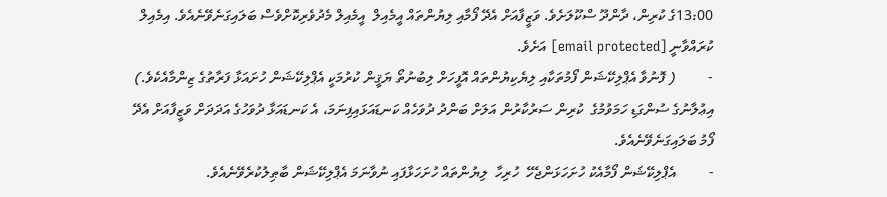13:00ގެ ކުރިން، ދާންދޫ ސްކޫލަށެވެ. ވަޒީފާއަށް އެދޭ ފޯމާއި ލިޔުންތައް އީމެއިލް  އީމެއިލް މެދުވެރިކޮށްވެސް ބަލައިގަނެވޭނެއެވެ. އިމެއިލް ކުރައްވާނީ [email protected] އަށެވެ.
-         ( ފޮނުވާ އެޕްލިކޭޝަން ފޯމުތަކާއި ލިޔެކިޔުންތައް އޮފީހަށް ލިބުނުތޯ ޔަޤީން ކުރުމަކީ އެޕްލިކޭޝަން ހުށައަޅާ ފަރާތުގެ ޒިންމާއެކެވެ.)
އިޢުލާނުގެ ސުންގަޑި ހަމަވުމުގެ  ކުރިން ސަރުކާރުން އަލަށް ބަންދު ދުވަހެއް ކަނޑައަޅައިފިނަމަ، އެ ކަނޑައަޅާ ދުވަހުގެ އަދަދަށް ވަޒީފާއަށް އެދޭ ފޯމު ބަލައިގަނެވޭނެއެވެ.
-         އެޕްލިކޭޝަން ފޯމާއެކު ހުށަހަޅަންޖެހޭ  ހުރިހާ  ލިޔުންތައް ހުށަހަޅާފައި ނުވާނަމަ އެޕްލިކޭޝަން ބާޠިލުކުރެވޭނެއެވެ.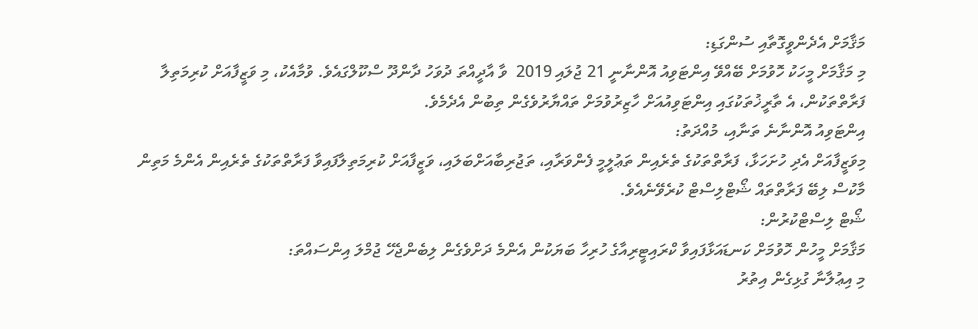މަޤާމަށް އެދެންވީގޮތާއި ސުންގަޑި:
މި މަޤާމަށް މީހަކު ހޮވުމަށް ބޭއްވޭ އިންޓަވިއު އޮންނާނީ 21 ޖުލައި 2019  ވާ އާދީއްތަ ދުވަހު ދާންދޫ ސްކޫލްގައެވެ. ވުމާއެކު، މި ވަޒީފާއަށް ކުރިމަތިލާ ފަރާތްތަކުން، އެ ތާރީޚުތަކުގައި އިންޓަވިއުއަށް ހާޒިރުވުމަށް ތައްޔާރުވެގެން ތިބުން އެދެމެވެ.
އިންޓަވިއު އޮންނާނެ ތަނާއި، މުއްދަތު:
މިވަޒީފާއަށް އެދި ހުށަހަޅާ، ފަރާތްތަކުގެ ތެރެއިން ތަޢުލީމީ ފެންވަރާއި، ތަޖުރިބާއަށްބަލައި، ވަޒީފާއަށް ކުރިމަތިލާފައިވާ ފަރާތްތަކުގެ ތެރެއިން އެންމެ މަތިން މާކުސް ލިބޭ ފަރާތްތައް ޝޯޓްލިސްޓް ކުރެވޭނެއެވެ.
ޝޯޓް ލިސްޓްކުރުން:
މަޤާމަށް މީހުން ހޮވުމަށް ކަނޑައަޅާފައިވާ ކްރައިޓީރިއާގެ ހުރިހާ ބަޔަކުން އެންމެ ދަށްވެގެން ލިބެންޖެހޭ ޖުމްލަ އިންސައްތަ:
މި އިޢުލާނާ ގުޅިގެން އިތުރު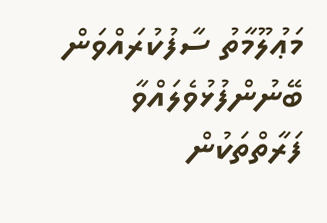މަޢުލޫމާތު ސާފުކުރައްވަން ބޭނުންފުޅުވެލައްވާ ފަރާތްތަކުން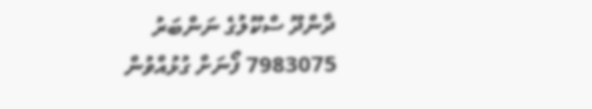ދާންދޫ ސްކޫލުގެ ނަންބަރު 7983075 ފޯނަށް ގުޅުއްވުން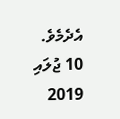އެދެމެވެ.
10 ޖުލައި 2019